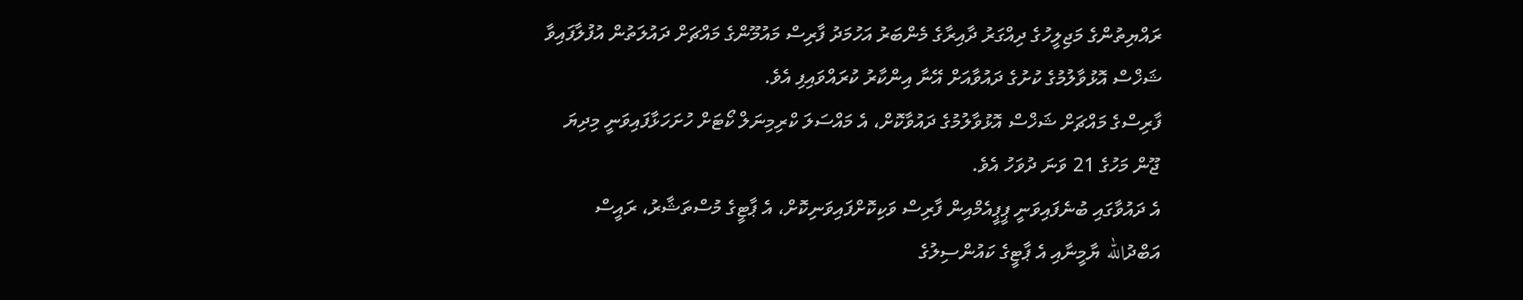ރައްޔިތުންގެ މަޖިލީހުގެ ދިއްގަރު ދާއިރާގެ މެންބަރު އަހުމަދު ފާރިސް މައުމޫންގެ މައްޗަށް ދައުލަތުން އުފުލާފައިވާ ޝަޚްސް އޮޅުވާލުމުގެ ކުށުގެ ދައުވާއަށް އޭނާ އިންކާރު ކުރައްވައިފި އެވެ.
ފާރިސްގެ މައްޗަށް ޝަޚްސް އޮޅުވާލުމުގެ ދައުވާކޮށް، އެ މައްސަލަ ކްރިމިނަލް ކޯޓަށް ހުށަހަޅާފައިވަނީ މިދިޔަ ޖޫން މަހުގެ 21 ވަނަ ދުވަހު އެވެ.
އެ ދައުވާގައި ބުނެފައިވަނީ ޕީޕީއެމްއިން ފާރިސް ވަކިކޮށްފައިވަނިކޮށް، އެ ޕާޓީގެ މުސްތަޝާރު، ރައީސް އަބްދުالله ޔާމީނާއި އެ ޕާޓީގެ ކައުންސިލުގެ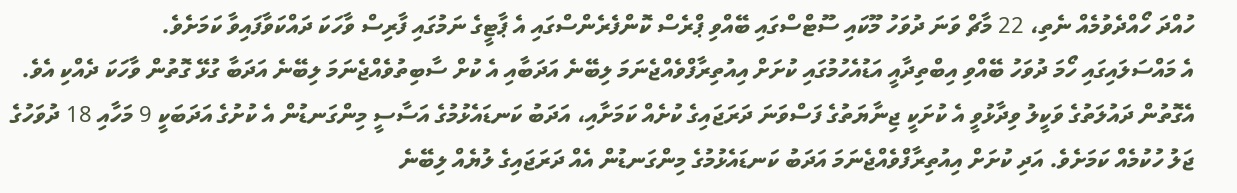ހުއްދަ ހޯއްދެވުމެއް ނެތި، 22 މާޗް ވަނަ ދުވަހު މޫކައި ސޫޓްސްގައި ބޭއްވި ޕްރެސް ކޮންފެރެންސްގައި އެ ޕާޓީގެ ނަމުގައި ފާރިސް ވާހަކަ ދައްކަވާފައިވާ ކަމަށެވެ.
އެ މައްސަލައިގައި ހޯމަ ދުވަހު ބޭއްވި އިބްތިދާއީ އަޑުއެހުމުގައި ކުށަށް އިއުތިރާފްވެއްޖެނަމަ ލިބޭނެ އަދަބާއި އެ ކުށް ސާބިތުވެއްޖެނަމަ ލިބޭނެ އަދަބާ ގުޅޭ ގޮތުން ވާހަކަ ދެއްކި އެވެ. އެގޮތުން ދައުލަތުގެ ވަކީލު ވިދާޅުވީ އެ ކުށަކީ ޖިނާޔަތުގެ ފަސްވަނަ ދަރަޖައިގެ ކުށެއް ކަމަށާއި، އަދަބު ކަނޑައެޅުމުގެ އަސާސީ މިންގަނޑުން އެ ކުށުގެ އަދަބަކީ 9 މަހާއި 18 ދުވަހުގެ ޖަލު ހުކުމެއް ކަމަށެވެ. އަދި ކުށަށް އިއުތިރާފްވެއްޖެނަމަ އަދަބު ކަނޑައެޅުމުގެ މިންގަނޑުން އެއް ދަރަޖައިގެ ލުޔެއް ލިބޭނެ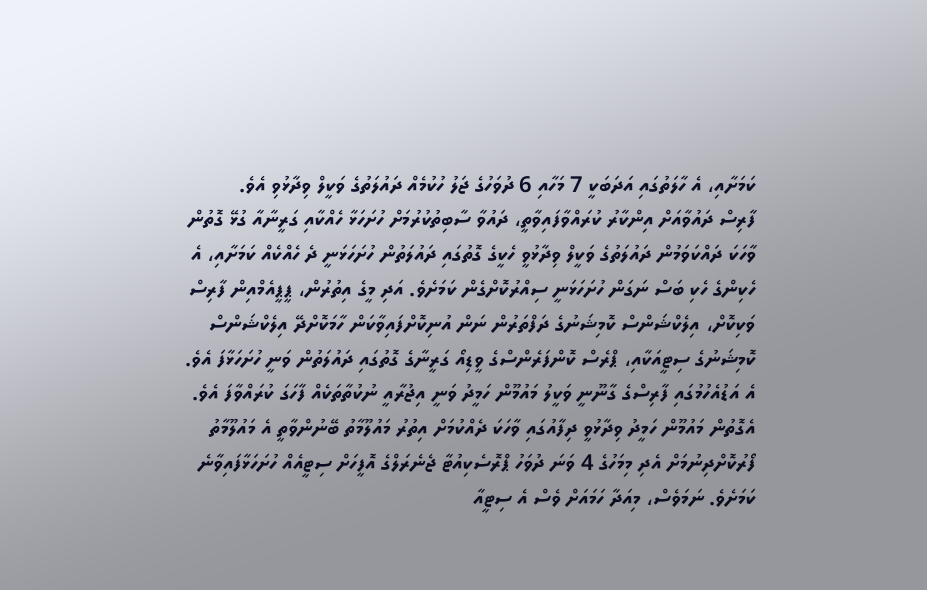ކަމަށާއި، އެ ހާލަތުގައި އަދަބަކީ 7 މަހާއި 6 ދުވަހުގެ ޖަލު ހުކުމެއް ދައުލަތުގެ ވަކީލް ވިދާޅުވި އެވެ.
ފާރިސް ދައުވާއަށް އިންކާރު ކުރައްވާފައިވާތީ، ދައުވާ ސާބިތުކުރުމަށް ހުށަހަޅާ ހެއްކާއި ގަރީނާއާ ގުޅޭ ގޮތުން ވާހަކަ ދައްކަވަމުން ދައުލަތުގެ ވަކީލް ވިދާޅުވީ ހެކީގެ ގޮތުގައި ދައުލަތުން ހުށަހަޅަނީ ދެ ހެއްކެއް ކަމަށާއި، އެ ހެކިންގެ ހެކި ބަސް ނަގަން ހުށަހަޅަނީ ސިއްރުކޮށްގެން ކަމަށެވެ. އަދި މީގެ އިތުރުން، ޕީޕީއެމްއިން ފާރިސް ވަކިކޮށް، އިލެކްޝަންސް ކޮމިޝަނުގެ ދަފްތަރުން ނަން އުނިކޮށްފައިވާކަން ހާމަކޮށްދޭ އިލެކްޝަންސް ކޮމިޝަނުގެ ސިޓީއަކާއި، ޕްރެސް ކޮންފަރެންސްގެ ވީޑިއޯ ގަރީނާގެ ގޮތުގައި ދައުލަތުން ވަނީ ހުށަހަޅާފަ އެވެ.
އެ އަޑުއެހުމުގައި ފާރިސްގެ ގާނޫނީ ވަކީލު މައުމޫން ހަމީދު ވަނީ އިޖުރާއީ ނުކުތާތަކެއް ފާހަގަ ކުރައްވާފަ އެވެ. އެގޮތުން މައުމޫން ހަމީދު ވިދާޅުވީ ދިފާއުގައި ވާހަކަ ދެއްކުމަށް އިތުރު މައުލޫމާތު ބޭނުންވާތީ އެ މައުލޫމާތު ފޯރުކޮށްދިނުމަށް އެދި މިމަހުގެ 4 ވަނަ ދުވަހު ޕްރޮސެކިއުޓާ ޖެނެރަލްގެ އޮފީހަށް ސިޓީއެއް ހުށަހަޅާފައިވާނެ ކަމަށެވެ. ނަމަވެސް، މިއަދާ ހަމައަށް ވެސް އެ ސިޓީއާ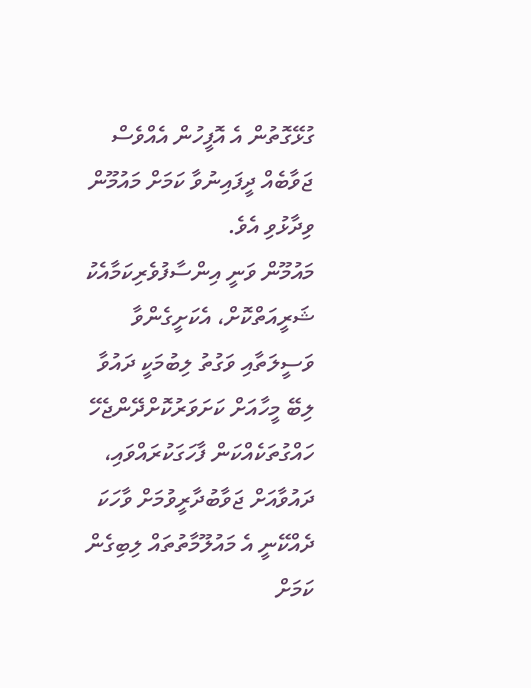ގުޅޭގޮތުން އެ އޮފީހުން އެއްވެސް ޖަވާބެއް ދީފައިނުވާ ކަމަށް މައުމޫން ވިދާޅުވި އެވެ.
މައުމޫން ވަނީ އިންސާފުވެރިކަމާއެކު ޝަރީއަތްކޮށް، އެކަށީގެންވާ ވަސީލަތާއި ވަގުތު ލިބުމަކީ ދައުވާ ލިބޭ މީހާއަށް ކަށަވަރުކޮށްދޭންޖެހޭ ހައްގުތަކެއްކަން ފާހަގަކުރައްވައި، ދައުވާއަށް ޖަވާބުދާރީވުމަށް ވާހަކަ ދެއްކޭނީ އެ މައުލޫމާތުތައް ލިބިގެން ކަމަށް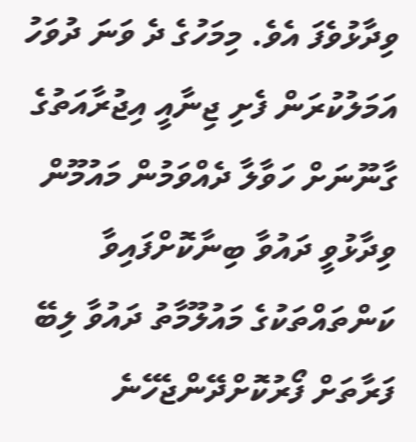ވިދާޅުވެފަ އެވެ. މިމަހުގެ ދެ ވަނަ ދުވަހު އަމަލުކުރަން ފެށި ޖިނާއީ އިޖުރާއަތުގެ ގާނޫނަށް ހަވާލާ ދެއްވަމުން މައުމޫން ވިދާޅުވީ ދައުވާ ބިނާކޮށްފައިވާ ކަންތައްތަކުގެ މައުލޫމާތު ދައުވާ ލިބޭ ފަރާތަށް ފޯރުކޮށްދޭންޖެހޭނެ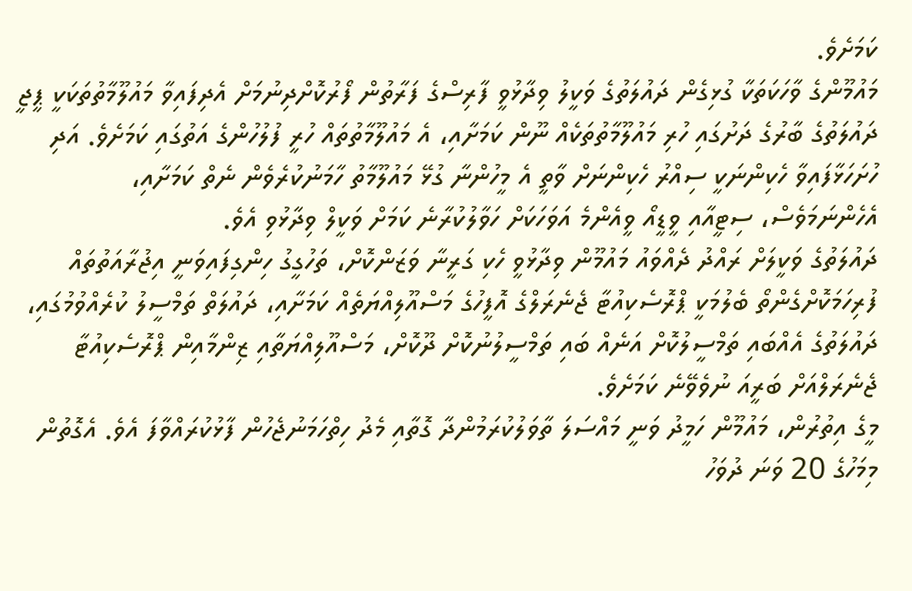ކަމަށެވެ.
މައުމޫންގެ ވާހަކަތަކާ ގުޅިގެން ދައުލަތުގެ ވަކީލު ވިދާޅުވީ ފާރިސްގެ ފަރާތުން ފޯރުކޮށްދިނުމަށް އެދިފައިވާ މައުލޫމާތުތަކަކީ ޕީޖީ ދައުލަތުގެ ބާރުގެ ދަށުގައި ހުރި މައުލޫމާތުތަކެއް ނޫން ކަމަށާއި، އެ މައުލޫމާތުތައް ހުރީ ފުލުހުންގެ އަތުގައި ކަމަށެވެ. އަދި ހުށަހަޅާފައިވާ ހެކިންނަކީ ސިއްރު ހެކިންނަށް ވާތީ އެ މީހުންނާ ގުޅޭ މައުލޫމާތު ހާމަނުކުރެވެން ނެތް ކަމަށާއި، އެހެންނަމަވެސް، ސިޓީއާއި ވީޑީއޯ ވީއެންމެ އަވަހަކަށް ހަވާލުކުރާނެ ކަމަށް ވަކީލް ވިދާޅުވި އެވެ.
ދައުލަތުގެ ވަކީލަށް ރައްދު ދެއްވައު މައުމޫން ވިދާޅުވީ ހެކި ގަރީނާ ވަޒަންކޮށް، ތަހުގީގު ހިންގިފައިވަނީ އިޖުރާއަތުތައް ފުރިހަމަކޮށްގެންތޯ ބެލުމަކީ ޕްރޮސެކިއުޓާ ޖެނެރަލްގެ އޮފީހުގެ މަސްއޫލިއްޔަތެއް ކަމަށާއި، ދައުލަތް ތަމްސީލު ކުރެއްވުމުގައި، ދައުލަތުގެ އެއްބައި ތަމްސީލުކޮށް އަނެއް ބައި ތަމްސީލުނުކޮށް ދޫކޮށް، މަސްއޫލިއްޔަތާއި ޒިންމާއިން ޕްރޮސެކިއުޓާ ޖެނެރަލްއަށް ބަރީއަ ނުވެވޭނެ ކަމަށެވެ.
މީގެ އިތުރުން، މައުމޫން ހަމީދު ވަނީ މައްސަލަ ތާވަލުކުރަމުންދާ ގޮތާއި މެދު ހިތްހަމަނުޖެހުން ފާޅުކުރައްވާފަ އެވެ. އެގޮތުން މިމަހުގެ 20 ވަނަ ދުވަހު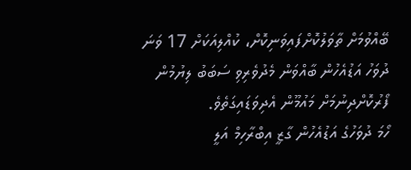ބޭއްވުމަށް ތާވަލުކޮށްފައިވަނިކޮށް، ކުއްލިއަކަށް 17 ވަނަ ދުވަހު އަޑުއެހުން ބާއްވަން މެދުވެރިވި ސަބަބު ލިޔުމުން ފޯރުކޮށްދިނުމަށް މައުމޫން އެދިވަޑައިގަތެވެ.
ހޯމަ ދުވަހުގެ އަޑުއެހުން ގާޒީ އިބްރާހިމް އަލީ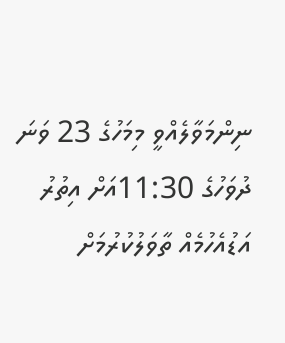ނިންމަވާލެއްވީ މިމަހުގެ 23 ވަނަ ދުވަހުގެ 11:30އަށް އިތުރު އަޑުއެހުމެއް ތާވަލުކުރުމަށް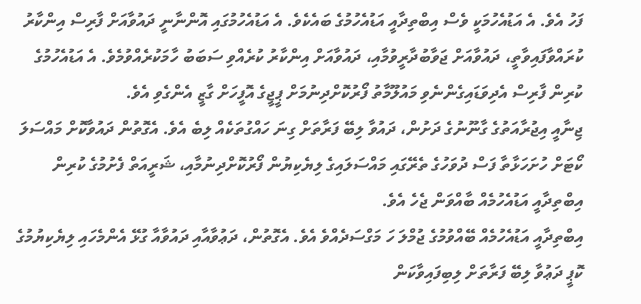ފަހު އެވެ. އެ އަޑުއެހުމަކީ ވެސް އިބްތިދާއީ އަޑުއެހުމުގެ ބައެކެވެ. އެ އަޑުއެހުމުގައި އޮންނާނީ ދައުވާއަށް ފާރިސް އިންކާރު ކުރައްވާފައިވާތީ، ދައުވާއަށް ޖަވާބުދާރީވުމާއި، ދައުވާއަށް އިންކާރު ކުރެއްވި ސަބަބު ހާމަކުރެއްވުމެވެ. އެ އަޑުއެހުމުގެ ކުރިން ފާރިސް އެދިވަޑައިގެންނެވި މައުލޫމާތު ފޯރުކޮށްދިނުމަށް ޕީޖީގެ އޮފީހަށް ގާޒީ އެންގެވި އެވެ.
ޖިނާއީ އިޖުރާއަތުގެ ގާނޫނުގެ ދަށުން، ދައުވާ ލިބޭ ފަރާތަށް ގިނަ ހައްގުތަކެއް ލިބެ އެވެ. އެގޮތުން ދައުވާކޮށް މައްސަލަ ކޯޓަށް ހުށަހަޅާތާ ފަސް ދުވަހުގެ ތެރޭގައި މައްސަލައިގެ ލިޔެކިޔުން ފޯރުކޮށްދިނުމާއި، ޝަރީއަތް ފެށުމުގެ ކުރިން އިބްތިދާއީ އަޑުއެހުމެއް ބާއްވަން ޖެހެ އެވެ.
އިބްތިދާއީ އަޑުއެހުމެއް ބޭއްވުމުގެ ޖުމްލަ ހަ މަގްސަދެއްވެ އެވެ. އެގޮތުން، ދަޢުވާއާއި ދައުވާއާ ގުޅޭ އެންމެހައި ލިޔެކިޔުމުގެ ކޮޕީ ދަޢުވާ ލިބޭ ފަރާތަށް ލިބިފައިވާކަން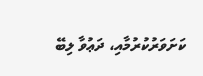ކަށަވަރުކުރުމާއި، ދަޢުވާ ލިބޭ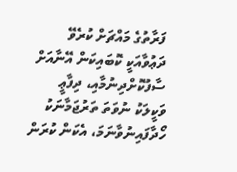ފަރާތުގެ މައްޗަށް ކުރެވޭ ދަޢުވާއަކީ ކޮބައިކަން އޭނާއަށް ސާފުކޮށްދިނުމާއި، ދިފާޢީ ވަކީލަކު ނުވަތަ ތަރުޖަމާނަކު ހޯދާފައިނުވާނަމަ، އެކަން ކުރަން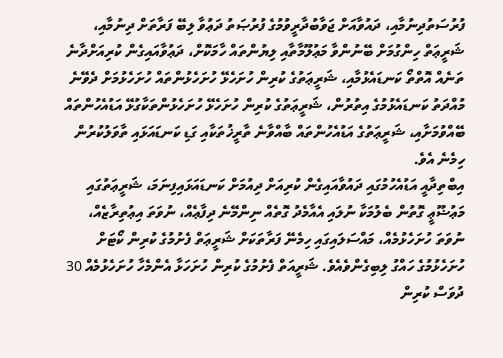ފުރުސަތުދިނުމާއި، ދައުވާއަށް ޖަވާބުދާރީވުމުގެ ފުރުޞަތު ދަޢުވާ ލިބޭ ފަރާތަށް ދިނުމާއި، ޝަރީޢަތް ހިންގުމަށް ބޭނުންވާ މަޢުލޫމާތާއި ލިޔުންތައް ހާމަކޮށް، ދަޢުވާއައިގެން ކުރިއަށްދާނެ ތަނެއް އޮތްތޯ ކަނޑައެޅުމާއި، ޝަރީޢަތުގެ ކުރިން ހުށަހެޅޭ ހުށަހެޅުންތައް ހުށަހެޅުމަށް ދެވޭނެ މުއްދަތު ކަނޑައެޅުމުގެ އިތުރުން، ޝަރީޢަތުގެ ކުރިން ހުށަހެޅޭ ހުށަހެޅުންތަކާގުޅޭ އަޑުއެހުންތައް ބޭއްވުމަށާއި، ޝަރީޢަތުގެ އަޑުއެހުންތައް ބާއްވާނެ ތާރީޚުތަކާއި ގަޑި ކަނޑައަޅައި ތާވަލުކުރުން ހިމެނެ އެވެ.
އިބްތިދާއީ އަޑުއެހުމުގައި ދައުވާއައިގެން ކުރިއަށް ދިއުމަށް ކަނޑައަޅައިފިނަމަ، ޝަރީޢަތުގައި މަޢުޟޫޢީ ގޮތުން ބެލުމަކާ ނުލައި އެއާމެދު ގޮތެއް ނިންމޭނެ ދިފާޢެއް، ނުވަތަ އިޢުތިރާޒެއް، ނުވަތަ ހުށަހެޅުމެއް، މައްސަލައިގައި ހިމެނޭ ފަރާތަކަށް ޝަރީޢަތް ފެށުމުގެ ކުރިން ކޯޓަށް ހުށަހެޅުމުގެ ހައްގު ލިބިގެންވެއެވެ. ޝަރީއަތް ފެށުމުގެ ކުރިން ހުށަހަޅާ އެންމެހާ ހުށަހެޅުމެއް 30 ދުވަސް ކުރިން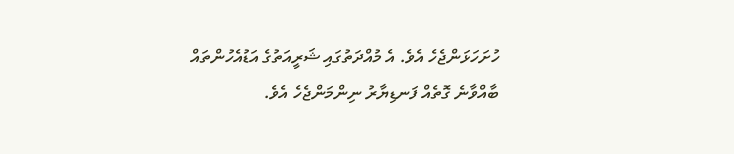ހުށަހަޅަންޖެހެ އެވެ. އެ މުއްދަތުގައި ޝަރީއަތުގެ އަޑުއެހުންތައް ބާއްވާނެ ގޮތެއް ފަނޑިޔާރު ނިންމަންޖެހެ އެވެ.